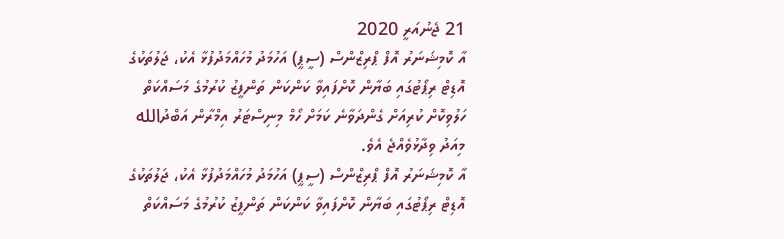21 ޖެނުއަރީ 2020
އާ ކޮމިޝަނަރު އޮފް ޕްރިޒްންސް (ސީޕީ) އަހުމަދު މުހައްމަދުފުޅާ އެކު، ޖަލުތަކުގެ އޮޑިޓް ރިޕޯޓުގައި ބަޔާން ކޮށްފައިވާ ކަންކަން ތަންފީޒު ކުރުމުގެ މަސައްކަތް ހަލުވިކޮށް ކުރިއަށް ގެންދަވާނެ ކަމަށް ހޯމް މިނިސްޓަރު އިމްރާން އަބްދުالله މިއަދު ވިދާޅުވެއްޖެ އެވެ.
އާ ކޮމިޝަނަރު އޮފް ޕްރިޒްންސް (ސީޕީ) އަހުމަދު މުހައްމަދުފުޅާ އެކު، ޖަލުތަކުގެ އޮޑިޓް ރިޕޯޓުގައި ބަޔާން ކޮށްފައިވާ ކަންކަން ތަންފީޒު ކުރުމުގެ މަސައްކަތް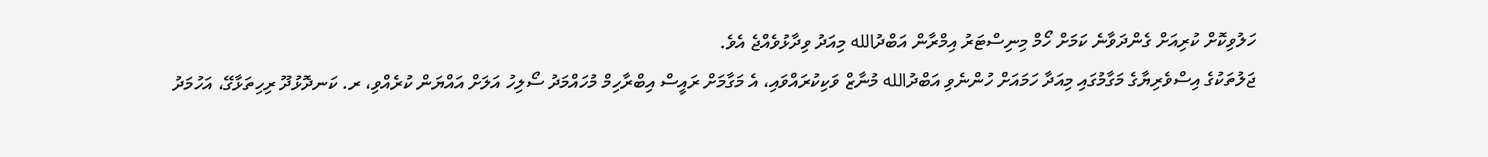ހަލުވިކޮށް ކުރިއަށް ގެންދަވާނެ ކަމަށް ހޯމް މިނިސްޓަރު އިމްރާން އަބްދުالله މިއަދު ވިދާޅުވެއްޖެ އެވެ.
ޖަލުތަކުގެ އިސްވެރިޔާގެ މަގާމުގައި މިއަދާ ހަމައަށް ހުންނެވި އަބްދުالله މުނާޒް ވަކިކުރައްވައި، އެ މަގާމަށް ރައީސް އިބްރާހިމް މުހައްމަދު ސޯލިހު އަލަށް އައްޔަން ކުރެއްވި، ރ. ކަނދޮޅުދޫ ރިހިތަޅާގޭ، އަހުމަދު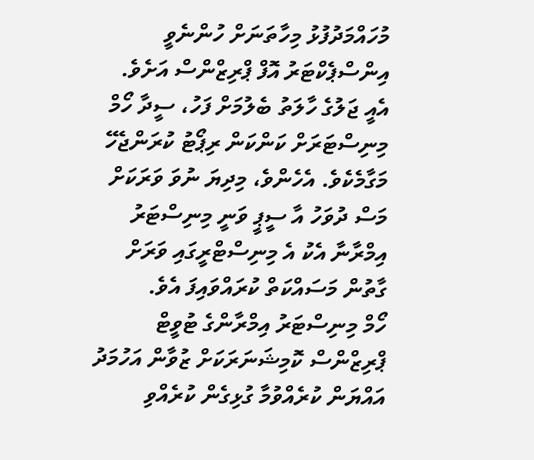މުހައްމަދުފުޅު މިހާތަނަށް ހުންނެވީ އިންސްޕެކްޓަރު އޮފް ޕްރިޒްންސް އަށެވެ. އެއީ ޖަލުގެ ހާލަތު ބެލުމަށް ފަހު، ސީދާ ހޯމް މިނިސްޓަރަށް ކަންކަން ރިޕޯޓު ކުރަންޖެހޭ މަގާމެކެވެ. އެހެންވެ، މިދިޔަ ނުވަ ވަރަކަށް މަސް ދުވަހު އާ ސީޕީ ވަނީ މިނިސްޓަރު އިމްރާނާ އެކު އެ މިނިސްޓްރީގައި ވަރަށް ގާތުން މަސައްކަތް ކުރައްވައިފަ އެވެ.
ހޯމް މިނިސްޓަރު އިމްރާންގެ ޓުވީޓް
ޕްރިޒްންސް ކޮމިޝަނަރަކަށް ޒުވާން އަހުމަދު އައްޔަން ކުރެއްވުމާ ގުޅިގެން ކުރެއްވި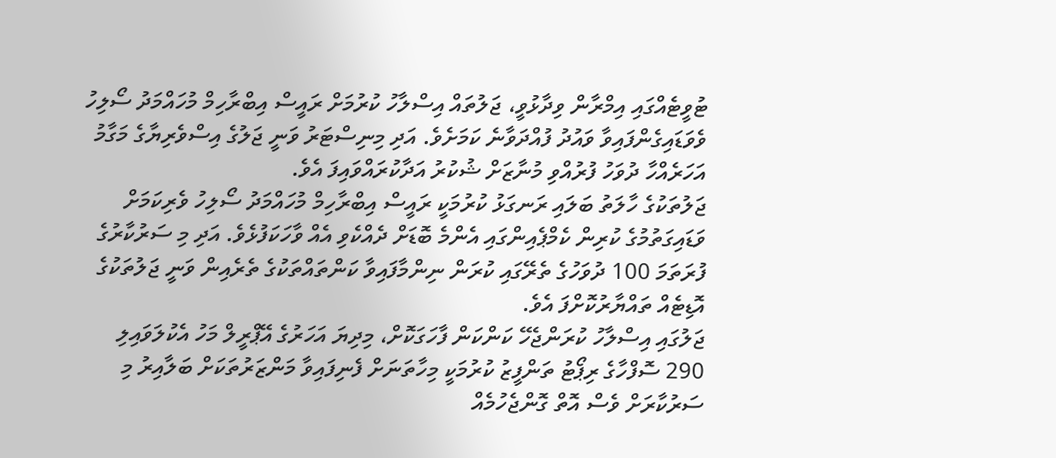ޓުވީޓެއްގައި އިމްރާން ވިދާޅުވީ، ޖަލުތައް އިސްލާހު ކުރުމަށް ރައީސް އިބްރާހިމް މުހައްމަދު ސޯލިހު ވެވަޑައިގެންފައިވާ ވައުދު ފުއްދަވާނެ ކަމަށެވެ. އަދި މިނިސްޓަރު ވަނީ ޖަލުގެ އިސްވެރިޔާގެ މަގާމު އަހަރެއްހާ ދުވަހު ފުރުއްވި މުނާޒަށް ޝުކުރު އަދާކުރައްވައިފަ އެވެ.
ޖަލުތަކުގެ ހާލަތު ބަލައި ރަނގަޅު ކުރުމަކީ ރައީސް އިބްރާހިމް މުހައްމަދު ސޯލިހު ވެރިކަމަށް ވަޑައިގަތުމުގެ ކުރިން ކެމްޕެއިންގައި އެންމެ ބޮޑަށް ދެއްކެވި އެއް ވާހަކަފުޅެވެ. އަދި މި ސަރުކާރުގެ ފުރަތަމަ 100 ދުވަހުގެ ތެރޭގައި ކުރަން ނިންމާފައިވާ ކަންތައްތަކުގެ ތެރެއިން ވަނީ ޖަލުތަކުގެ އޮޑިޓެއް ތައްޔާރުކޮށްފަ އެވެ.
ޖަލުގައި އިސްލާހު ކުރަންޖެހޭ ކަންކަން ފާހަގަކޮށް، މިދިޔަ އަހަރުގެ އޭޕްރީލް މަހު އެކުލަވައިލި 290 ސޮފްހާގެ ރިޕޯޓު ތަންފީޒު ކުރުމަކީ މިހާތަނަށް ފެނިފައިވާ މަންޒަރުތަކަށް ބަލާއިރު މި ސަރުކާރަށް ވެސް އޮތް ގޮންޖެހުމެއް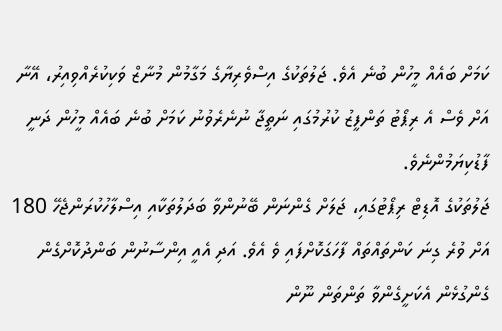ކަމަށް ބައެއް މީހުން ބުނެ އެވެ. ޖަލުތަކުގެ އިސްވެރިޔާގެ މަގާމުން މުނާޒް ވަކިކުރެއްވިއިރު، އޭނާ އަށް ވެސް އެ ރިޕޯޓު ތަންފީޒު ކުރުމުގައި ނަތީޖާ ނުނެރެވުނު ކަމަށް ބުނެ ބައެއް މީހުން ދަނީ ފާޑުކިޔަމުންނެވެ.
ޖަލުތަކުގެ އޮޑިޓް ރިޕޯޓުގައި، ޖަލަށް ގެންނަން ބޭނުންވާ ބަދަލުތަކާއި އިސްލާހުކުރަންޖެހޭ 180 އަށް ވުރެ ގިނަ ކަންތައްތައް ފާހަގަކޮށްފައި ވެ އެވެ. އަދި އެއީ އިންސާނުން ބަންދުކޮށްގެން ގެންގުޅެން އެކަށީގެންވާ ތަންތަން ނޫން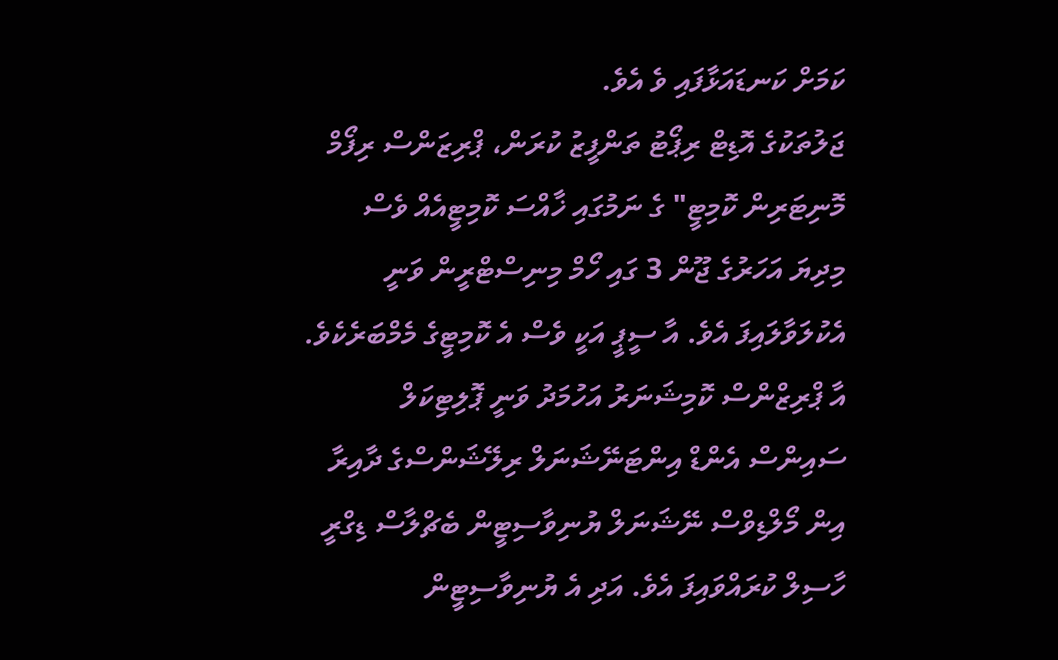ކަމަށް ކަނޑައަޅާފައި ވެ އެވެ.
ޖަލުތަކުގެ އޮޑިޓް ރިޕޯޓު ތަންފީޒު ކުރަން، ޕްރިޒަންސް ރިފޯމް މޮނިޓަރިން ކޮމިޓީ" ގެ ނަމުގައި ޚާއްސަ ކޮމިޓީއެއް ވެސް މިދިޔަ އަހަރުގެ ޖޫން 3 ގައި ހޯމް މިނިސްޓްރީން ވަނީ އެކުލަވާލައިފަ އެވެ. އާ ސީޕީ އަކީ ވެސް އެ ކޮމިޓީގެ މެމްބަރެކެވެ.
އާ ޕްރިޒްންސް ކޮމިޝަނަރު އަހުމަދު ވަނީ ޕޮލިޓިކަލް ސައިންސް އެންޑް އިންޓަނޭޝަނަލް ރިލޭޝަންސްގެ ދާއިރާ އިން މޯލްޑިވްސް ނޭޝަނަލް ޔުނިވާސިޓީން ބެޗްލާސް ޑިގްރީ ހާސިލް ކުރައްވައިފަ އެވެ. އަދި އެ ޔުނިވާސިޓީން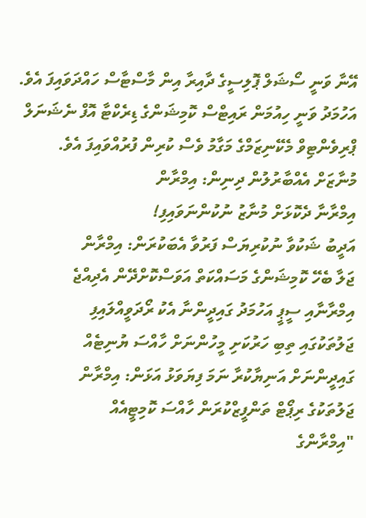އޭނާ ވަނީ ސޯޝަލް ޕޮލިސީގެ ދާއިރާ އިން މާސްޓާސް ހައްދަވައިފަ އެވެ.
އަހުމަދު ވަނީ ހިއުމަން ރައިޓްސް ކޮމިޝަންގެ ޑިރެކްޓާ އޮފް ނެޝަނަލް ޕްރިވެންޓިވް މެކޭނިޒަމްގެ މަގާމު ވެސް ކުރިން ފުރުއްވައިފަ އެވެ.
މުނާޒަށް އެއްބާރުލުން ދިނިން: އިމްރާން
އިމްރާނާ ދެކޮޅަށް މުނާޒު ނުކުންނަވައިފި!
އަދީބު ޝަކުވާ ނުކުރިޔަސް ފަރުވާ އެބަކުރަން: އިމްރާން
ޖަލާ ބެހޭ ކޮމިޝަންގެ މަސައްކަތް އަވަސްކޮށްދޭން އެދިއްޖެ
އިމްރާނާއި ސީޕީ އަހުމަދު ގައިދީންނާ އެކު ރޯދަވީއްލައިފި
ޖަލުތަކުގައި ތިބި ހަރުކަށި މީހުންނަށް ހާއްސަ ޔުނިޓެއް
ގައިދީންނަށް އަނިޔާކުރާ ނަމަ ފިޔަވަޅު އަޅަން: އިމްރާން
ޖަލުތަކުގެ ރިޕޯޓް ތަންފީޒްކުރަން ހާއްސަ ކޮމިޓީއެއް
"އިމްރާންގެ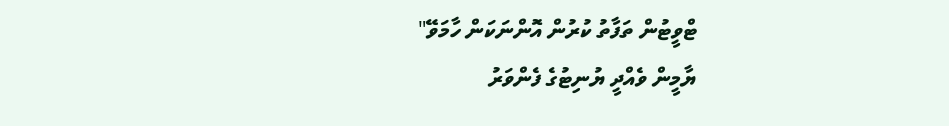ޓްވީޓުން ތަފާތު ކުރުން އޮންނަކަން ހާމަވޭ"
ޔާމީން ވެއްދީ ޔުނިޓުގެ ފެންވަރު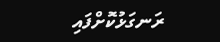ރަނގަޅުކޮށްފައި